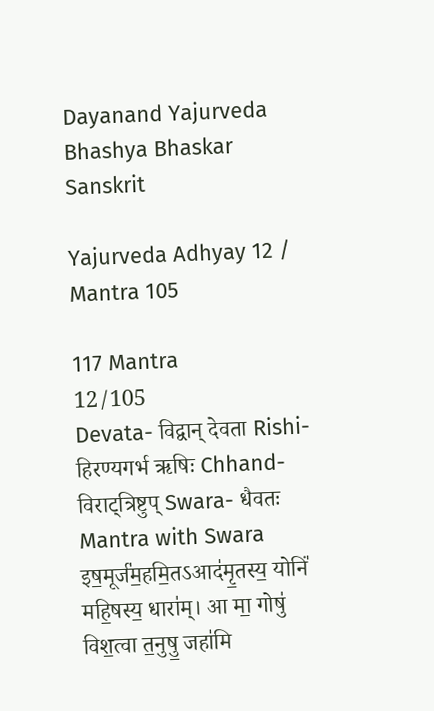Dayanand Yajurveda Bhashya Bhaskar Sanskrit

Yajurveda Adhyay 12 / Mantra 105

117 Mantra
12/105
Devata- विद्वान् देवता Rishi- हिरण्यगर्भ ऋषिः Chhand- विराट्त्रिष्टुप् Swara- धैवतः
Mantra with Swara
इष॒मूर्ज॑म॒हमि॒तऽआद॑मृ॒तस्य॒ योनिं॑ महि॒षस्य॒ धारा॑म्। आ मा॒ गोषु॑ विश॒त्वा त॒नुषु॒ जहा॑मि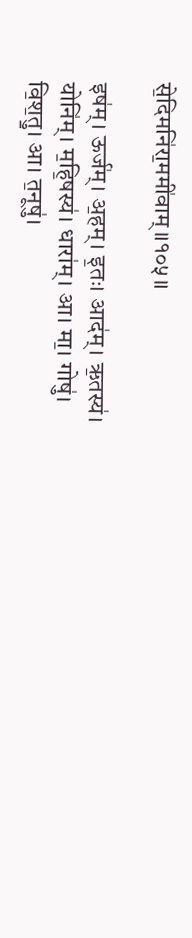से॒दिमनि॑रा॒ममी॑वाम्॥१०५॥

इष॑म्। ऊर्ज॑म्। अ॒हम्। इ॒तः। आद॑म्। ऋ॒तस्य॑। योनि॑म्। म॒हि॒षस्य॑। धारा॑म्। आ। मा॒। गोषु॑। वि॒श॒तु॒। आ। त॒नूषु॑।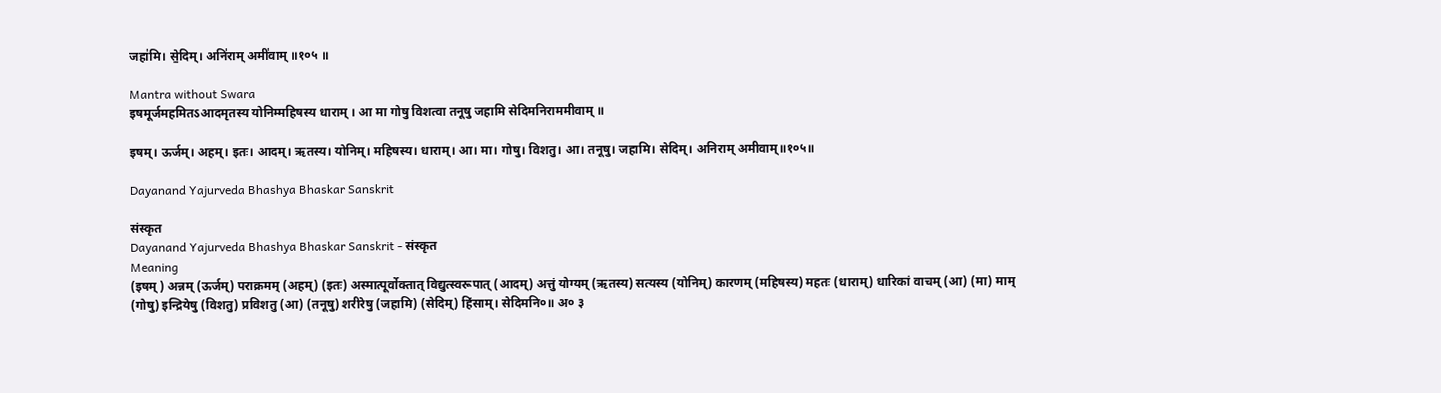जहा॑मि। से॒दिम्। अनि॑राम् अमी॑वाम् ॥१०५ ॥

Mantra without Swara
इषमूर्जमहमितऽआदमृतस्य योनिम्महिषस्य धाराम् । आ मा गोषु विशत्वा तनूषु जहामि सेदिमनिराममीवाम् ॥

इषम्। ऊर्जम्। अहम्। इतः। आदम्। ऋतस्य। योनिम्। महिषस्य। धाराम्। आ। मा। गोषु। विशतु। आ। तनूषु। जहामि। सेदिम्। अनिराम् अमीवाम्॥१०५॥

Dayanand Yajurveda Bhashya Bhaskar Sanskrit

संस्कृत
Dayanand Yajurveda Bhashya Bhaskar Sanskrit - संस्कृत
Meaning
(इषम् ) अन्नम् (ऊर्जम्) पराक्रमम् (अहम्) (इतः) अस्मात्पूर्वोक्तात् विद्युत्स्वरूपात् (आदम्) अत्तुं योग्यम् (ऋतस्य) सत्यस्य (योनिम्) कारणम् (महिषस्य) महतः (धाराम्) धारिकां वाचम् (आ) (मा) माम् (गोषु) इन्द्रियेषु (विशतु) प्रविशतु (आ) (तनूषु) शरीरेषु (जहामि) (सेदिम्) हिंसाम्। सेदिमनि०॥ अ० ३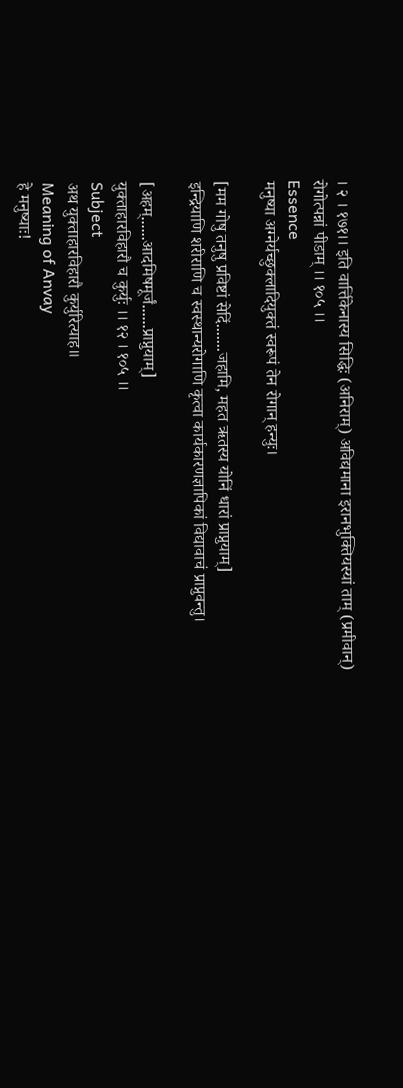। २ । १७१।। इति वार्त्तिकेनास्य सिद्धिः (अनिराम्) अविद्यमाना इरानभुक्तियस्यां ताम् (प्रमीवान्) रोगोत्पन्नां पीडाम् ।। १०५ ।।
Essence
मनुष्या अग्नेर्यच्छुक्लादियुक्तं स्वरूपं तेन रोगान् हन्युः।

[मम गोषु तनुषु प्रविष्टां सेदिं.......जहामि, महत ऋतस्य योनिं धारां प्राप्नुयाम्]
इन्द्रियाणि शरीराणि च स्वस्थान्यरोगाणि कृत्वा कार्यकारणज्ञापिकां विद्यावाचं प्राप्नुवन्तु।

[अहम्......आदमिषमूर्जं......प्राप्नुयाम्]
युक्ताहारविहारौ च कुर्युः ।। १२ । १०५ ।।
Subject
अथ युक्ताहारविहारौ कुर्युरित्याह॥
Meaning of Anvay
हे मनुष्याः!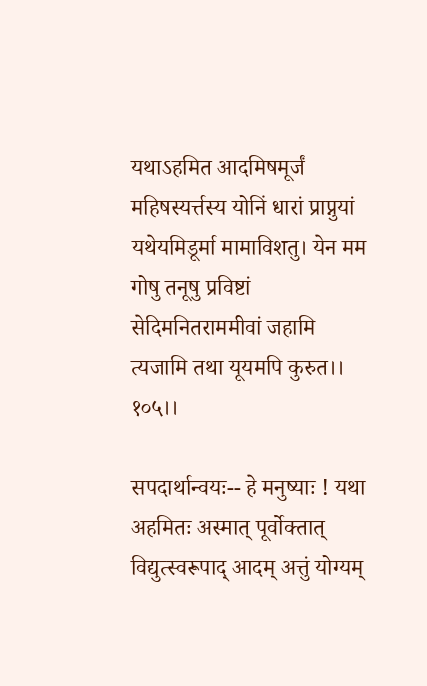यथाऽहमित आदमिषमूर्जं महिषस्यर्त्तस्य योनिं धारां प्राप्नुयां यथेयमिडूर्मा मामाविशतु। येन मम गोषु तनूषु प्रविष्टां सेदिमनितराममीवां जहामि त्यजामि तथा यूयमपि कुरुत।। १०५।।

सपदार्थान्वयः-- हे मनुष्याः ! यथा अहमितः अस्मात् पूर्वोक्तात् विद्युत्स्वरूपाद् आदम् अत्तुं योग्यम्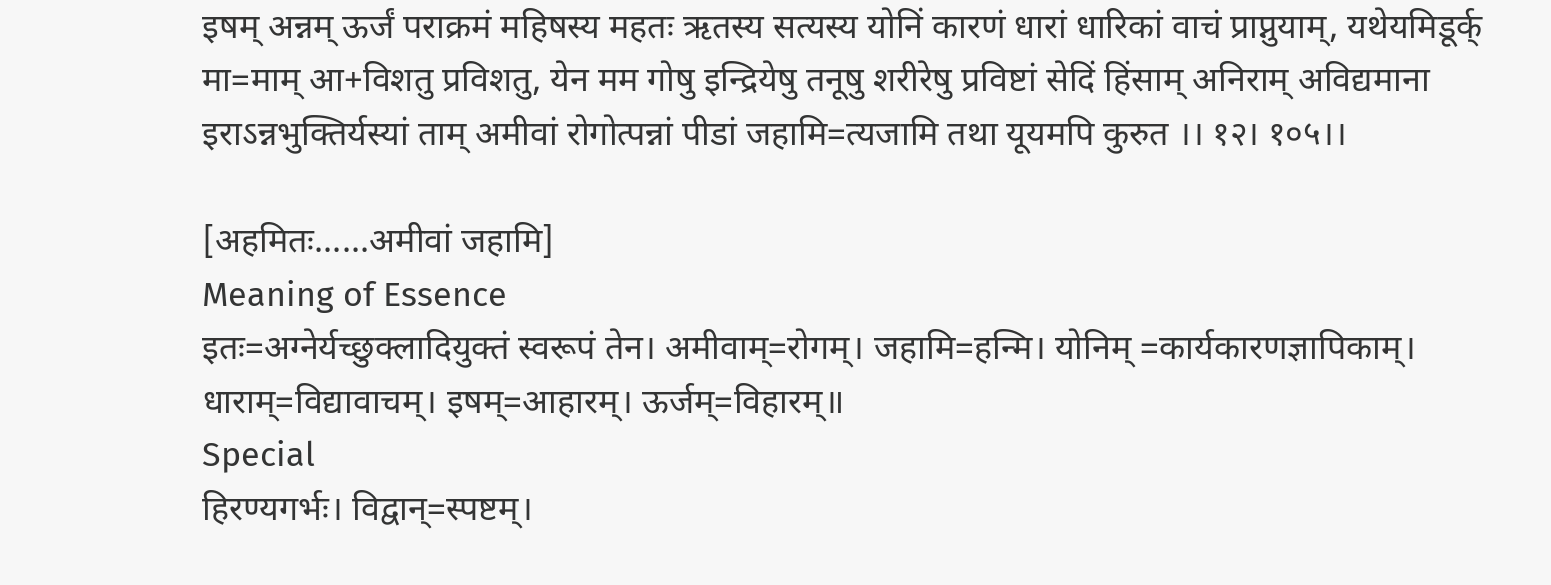इषम् अन्नम् ऊर्जं पराक्रमं महिषस्य महतः ऋतस्य सत्यस्य योनिं कारणं धारां धारिकां वाचं प्राप्नुयाम्, यथेयमिडूर्क् मा=माम् आ+विशतु प्रविशतु, येन मम गोषु इन्द्रियेषु तनूषु शरीरेषु प्रविष्टां सेदिं हिंसाम् अनिराम् अविद्यमाना इराऽन्नभुक्तिर्यस्यां ताम् अमीवां रोगोत्पन्नां पीडां जहामि=त्यजामि तथा यूयमपि कुरुत ।। १२। १०५।।

[अहमितः......अमीवां जहामि]
Meaning of Essence
इतः=अग्नेर्यच्छुक्लादियुक्तं स्वरूपं तेन। अमीवाम्=रोगम्। जहामि=हन्मि। योनिम् =कार्यकारणज्ञापिकाम्। धाराम्=विद्यावाचम्। इषम्=आहारम्। ऊर्जम्=विहारम्॥
Special
हिरण्यगर्भः। विद्वान्=स्पष्टम्।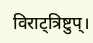विराट्त्रिष्टुप्।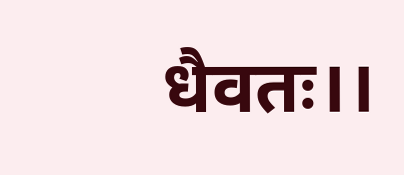धैवतः।।